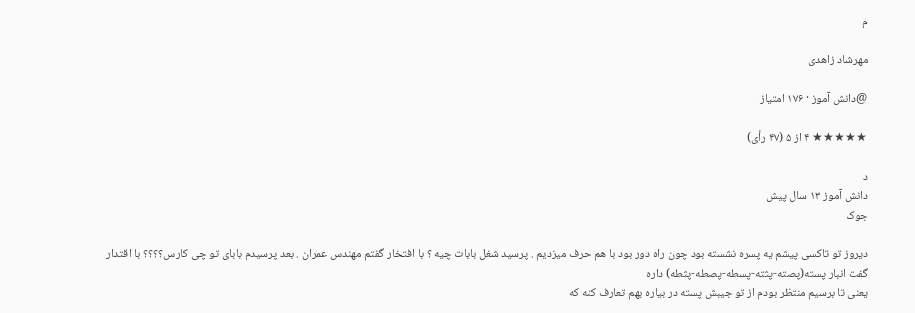م

مهرشاد زاهدی

@دانش آموز · ۱۷۶ امتیاز

★★★★★ ۴ از ۵ (۴۷ رأی)

د
دانش آموز ۱۳ سال پیش
جوک

دیروز تو تاکسی پیشم یه پسره نشسته بود چون راه دور بود با هم حرف میزدیم . پرسید شغل بابات چیه ؟ با افتخار گفتم مهندس عمران . بعد پرسیدم بابای تو چی کارس؟؟؟؟ با اقتدار گفت انبار پسته(پصته-پثته-پسطه-پصطه-پثطه) داره
یعنی تا برسیم منتظر بودم از تو جیبش پسته در بیاره بهم تعارف کنه که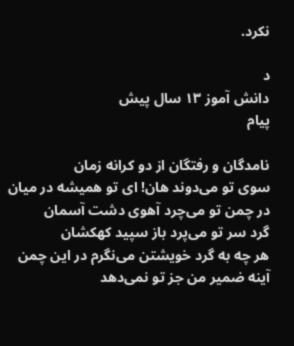نکرد.

د
دانش آموز ۱۳ سال پیش
پیام

نامدگان و رفتگان از دو كرانه زمان
سوی تو می‌دوند هان! ای تو همیشه در میان
در چمن تو می‌چرد آهوی دشت آسمان
گرد سر تو می‌پرد باز سپید كهكشان
هر چه به گرد خویشتن می‌نگرم در این چمن
آینه ضمیر من جز تو نمی‌دهد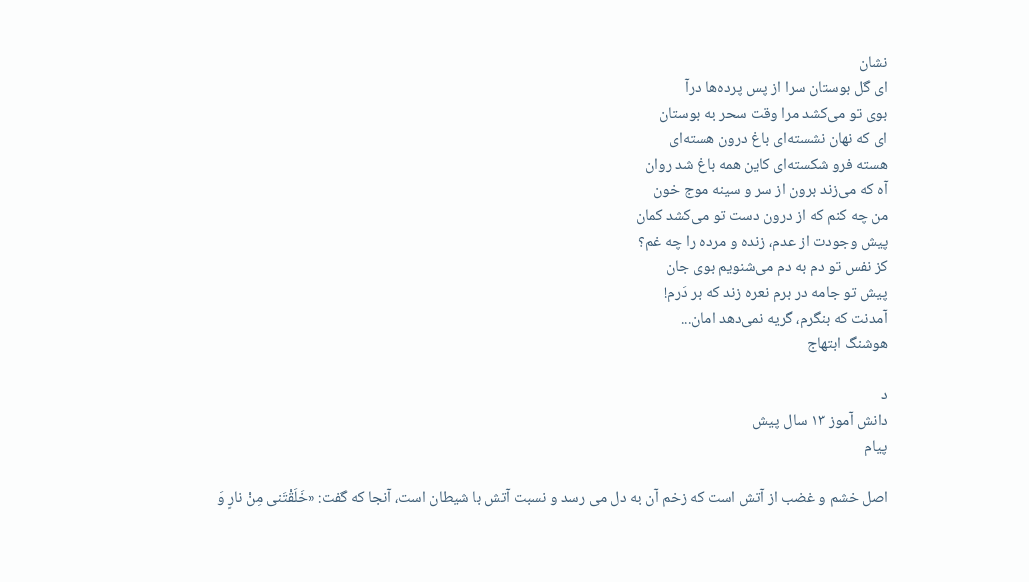نشان
ای گل بوستان سرا از پس پرده‌ها درآ
بوی تو می‌كشد مرا وقت سحر به بوستان
ای كه نهان نشسته‌ای باغ درون هسته‌ای
هسته فرو شكسته‌ای كاین همه باغ شد روان
آه كه می‌زند برون از سر و سینه موج خون
من چه كنم كه از درون دست تو می‌كشد كمان
پیش وجودت از عدم، زنده و مرده را چه غم؟
كز نفس تو دم به دم می‌شنویم بوی جان
پیش تو جامه در برم نعره زند كه بر دَرم!
آمدنت كه بنگرم، گریه نمی‌دهد امان...
هوشنگ ابتهاج

د
دانش آموز ۱۳ سال پیش
پیام

اصل خشم و غضب از آتش است که زخم آن به دل می رسد و نسبت آتش با شیطان است، آنجا که گفت: «خَلَقْتَنی مِنْ نارٍ وَ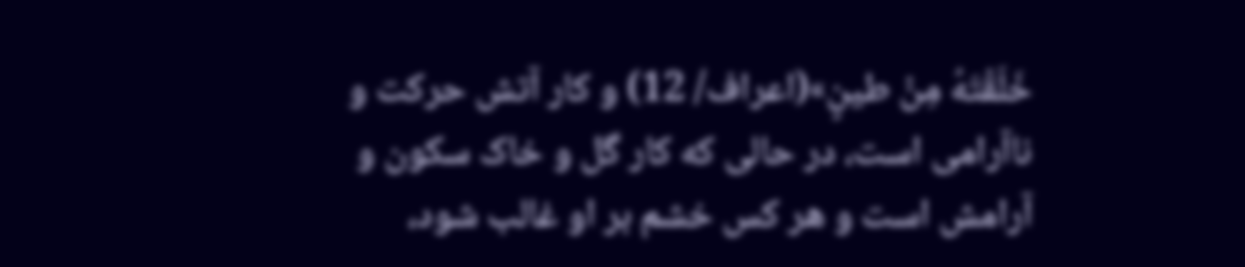خَلَقْتَهُ مِنْ طینٍ»(اعراف/ 12) و کار آتش حرکت و ناآرامی است، در حالی که کار گل و خاک سکون و آرامش است و هر کس خشم بر او غالب شود،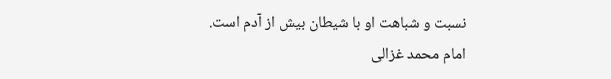نسبت و شباهت او با شیطان بیش از آدم است.
امام محمد غزالی